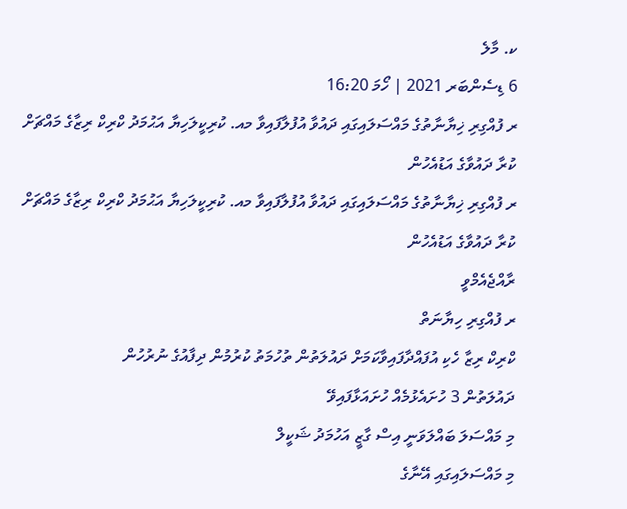ކ. މާލެ
6 ޑިސެންބަރ 2021 | ހޯމަ 16:20
ރ ފުއްގިރި ޚިޔާނާތުގެ މައްސަލައިގައި ދައުވާ އުފުލާފައިވާ މއ. ކުރިކީލަހިޔާ އަޙުމަދު ކްރިކް ރިޒާގެ މައްޗަށް ކުރާ ދައުވާގެ އަޑުއެހުން
ރ ފުއްގިރި ޚިޔާނާތުގެ މައްސަލައިގައި ދައުވާ އުފުލާފައިވާ މއ. ކުރިކީލަހިޔާ އަޙުމަދު ކްރިކް ރިޒާގެ މައްޗަށް ކުރާ ދައުވާގެ އަޑުއެހުން
ރާއްޖެއެމްވީ
ރ ފުއްގިރި ހިޔާނަތް
ކްރިކް ރިޒާ ހެކި އުފައްދާފައިވާކަމަށް ދައުލަތުން ތުހުމަތު ކުރުމުން ދިފާއުގެ ނުރުހުން
ދައުލަތުން 3 ހުށައެޅުމެއް ހުށައަޅާފައިވޭ
މި މައްސަލަ ބައްލަވަނީ އިސް ގާޒީ އަހުމަދު ޝަކީލް
މި މައްސަލައިގައި އޭނާގެ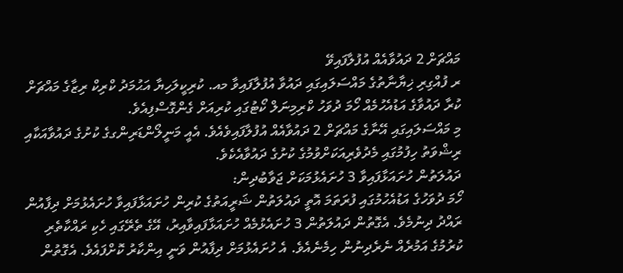މައްޗަށް 2 ދައުވާއެއް އުފުލާފައިވޭ
ރ ފުއްގިރި ޚިޔާނާތުގެ މައްސަލައިގައި ދައުވާ އުފުލާފައިވާ މއ. ކުރިކީލަހިޔާ އަޙުމަދު ކްރިކް ރިޒާގެ މައްޗަށް ކުރާ ދައުވާގެ އަޑުއެހުމެއް ހޯމަ ދުވަހު ކްރިމިނަލް ކޯޓުގައި ކުރިއަށް ގެންގޮސްފިއެވެ.
މި މައްސަލައިގައި އޭނާގެ މައްޗަށް 2 ދައުވާއެއް އުފުލާފައިވެއެވެ. އެއީ މަނީލޯންޑަރިންގގެ ކުށުގެ ދައުވާއަކާއި ރިޝްވަތު ހިފުމުގައި މެދުވެރިއަކަށްވުމުގެ ކުށުގެ ދައުވާއެކެވެ.
ދައުލަތުން ހުށައަޅާފައިވާ 3 ހުށައެޅުމަކަށް ޖަވާބުދިން:
ހޯމަ ދުވަހުގެ އަޑުއެހުމުގައި ފުރަތަމަ އޮތީ ދައުލަތުން ޝަރީއަތުގެ ކުރިން ހުށައަޅާފައިވާ ހުށައެޅުމަށް ދިފާއުން ރައްދު ދިނުމެވެ. އެގޮތުން ދައުލަތުން 3 ހުށައެޅުމެއް ހުށައަޅާފައިވާއިރު، އޭގެ ތެރޭގައި ހެކި ރައްކާތެރި ކުރުމުގެ އަމުރެއް ނެރެދިނުން ހިމެނެއެވެ. އެ ހުށައެޅުމަށް ދިފާއުން ވަނީ އިންކާރު ކޮށްފައެވެ. އެގޮތުން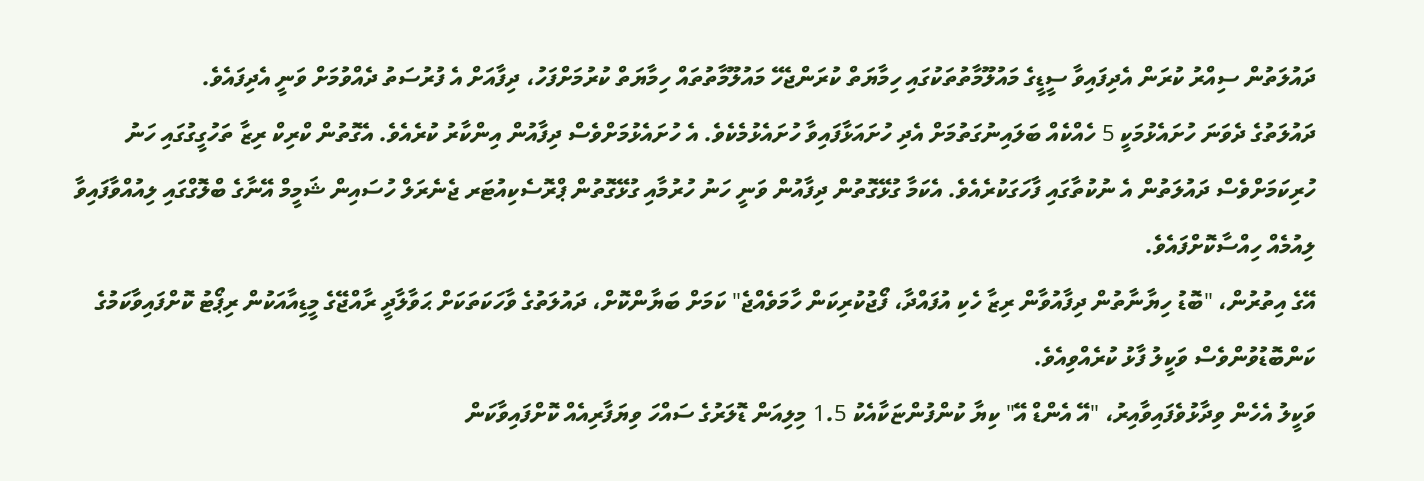ދައުލަތުން ސިއްރު ކުރަން އެދިފައިވާ ސީޑީގެ މައުލޫމާތުތަކުގައި ހިމާޔަތް ކުރަންޖެހޭ މައުލޫމާތުތައް ހިމާޔަތް ކުރުމަށްފަހު، ދިފާއަށް އެ ފުރުސަތު ދެއްވުމަށް ވަނީ އެދިފައެވެ.
ދައުލަތުގެ ދެވަނަ ހުށައެޅުމަކީ 5 ހެއްކެއް ބަލައިނުގަތުމަށް އެދި ހުށައަޅާފައިވާ ހުށައެޅުމެކެވެ. އެ ހުށައެޅުމަށްވެސް ދިފާއުން އިންކާރު ކުރެއެވެ. އެގޮތުން ކްރިކް ރިޒާ ތަހުގީގުގައި ހަނު ހުރިކަމަށްވެސް ދައުލަތުން އެ ނުކުތާގައި ފާހަގަކުރެއެވެ. އެކަމާ ގުޅޭގޮތުން ދިފާއުން ވަނީ ހަނު ހުރުމާއި ގުޅޭގޮތުން ޕްރޮސެކިއުޓަރ ޖެނެރަލް ހުސައިން ޝަމީމް އޭނާގެ ބްލޮގްގައި ލިއުއްވާފައިވާ ލިއުމެއް ހިއްސާކޮށްފައެވެ.
އޭގެ އިތުރުން، "ބޮޑު ހިޔާނާތުން ދިފާއުވާން ރިޒާ ހެކި އުފައްދާ، ފޯޖުކުރިކަން ހާމަވެއްޖެ" ކަމަށް ބަޔާންކޮށް، ދައުލަތުގެ ވާހަކަތަކަށް ޙަވާލާދީ ރާއްޖޭގެ މީޑިއާއަކުން ރިޕޯޓު ކޮށްފައިވާކަމުގެ ކަންބޮޑުވުންވެސް ވަކީލު ފާޅު ކުރެއްވިއެވެ.
ވަކީލު އެހެން ވިދާޅުވެފައިވާއިރު، "އޭ އެންޑް އޭ" ކިޔާ ކުންފުންޏަކާއެކު 1.5 މިލިއަން ޑޮލަރުގެ ސައްހަ ވިޔަފާރިއެއް ކޮށްފައިވާކަން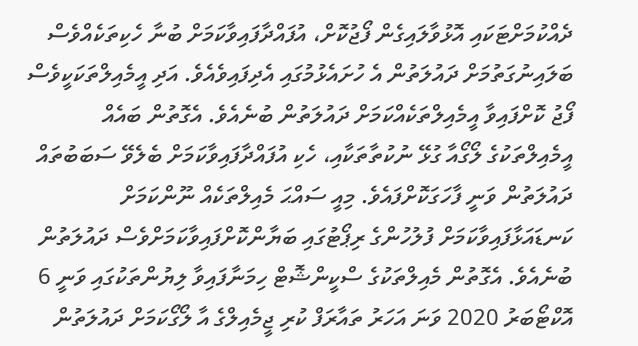ދެއްކުމަށްޓަކައި އޮޅުވާލައިގެން ފޯޖުކޮށް، އުފައްދާފައިވާކަމަށް ބުނާ ހެކިތަކެއްވެސް ބަލައިނުގަތުމަށް ދައުލަތުން އެ ހުށައެޅުމުގައި އެދިފައިވެއެވެ. އަދި އީމެއިލްތަކަކީވެސް ފޯޖު ކޮށްފައިވާ އީމެއިލްތަކެއްކަމަށް ދައުލަތުން ބުނެއެވެ. އެގޮތުން ބައެއް އީމެއިލްތަކުގެ ލޯގޯއާ ގުޅޭ ނުކުތާތަކާއި، ހެކި އުފައްދާފައިވާކަމަށް ބެލެވޭ ސަބަބުތައް ދައުލަތުން ވަނީ ފާހަގަކޮށްފައެވެ. މިއީ ސައްޙަ މެއިލްތަކެއް ނޫންކަމަށް ކަނޑައަޅާފައިވާކަމަށް ފުލުހުންގެ ރިޕޯޓުގައި ބަޔާންކޮށްފައިވާކަމަށްވެސް ދައުލަތުން ބުނެއެވެ. އެގޮތުން މެއިލްތަކުގެ ސްކީންޝޮޓް ހިމަނާފައިވާ ލިޔުންތަކުގައި ވަނީ 6 އޮކްޓޯބަރު 2020 ވަނަ އަހަރު ތައާރަފް ކުރި ޖީމެއިލްގެ އާ ލޯގޯކަމަށް ދައުލަތުން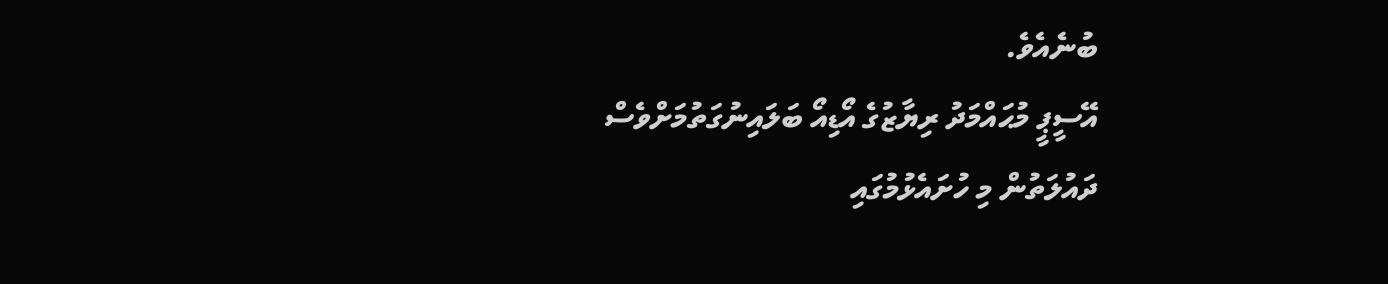ބުނެއެވެ.
އޭސީޕީ މުޙައްމަދު ރިޔާޒުގެ އޯޑިއޯ ބަލައިނުގަތުމަށްވެސް ދައުލަތުން މި ހުށައެޅުމުގައި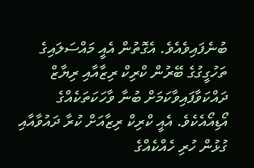ބުނެފައިވެއެވެ. އެގޮތުން އެއީ މައްސަލައިގެ ތަހުގީގުގެ ބޭރުން ކްރިކް ރިޒާއާއި ރިޔާޒް ދައްކަވާފައިވާކަމަށް ބުނާ ވާހަކަތަކެއްގެ އޯޑިއޯއެކެވެ. އެއީ ކްރިކް ރިޒާއަށް ކުރާ ދައުވާއާއި ގުޅުން ހުރި ހެއްކެއްގެ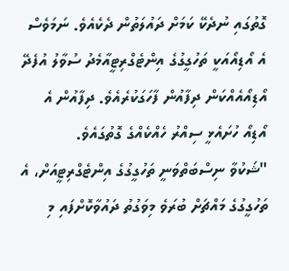ގޮތުގައި ނުދެކޭ ކަމަށް ދައުލަތުން ދެކެއެވެ. ނަމަވެސް އެ އޯޑިއޯއަކީ ތަހުގީގުގެ އިންޓެގްރިޓީއާމެދު ސުވާލު އުފެދޭ އޯޑިއޯއެއްކަން ދިފާއުން ފާހަގަކުރެއެވެ. ދިފާއުން އެ އޯޑިއޯ ހުށައެޅީ ސިއްރު ހެއްކެއްގެ ގޮތުގައެވެ.
"ޝަކުވާ ނިސްބަތްވަނީ ތަހުގީގުގެ އިންޓެގްރިޓީއަށް، އެ ތަހުގީގުގެ މައްޗަށް ބުރަވެ މިވަގުތު ދައުވާކޮށްފައި މި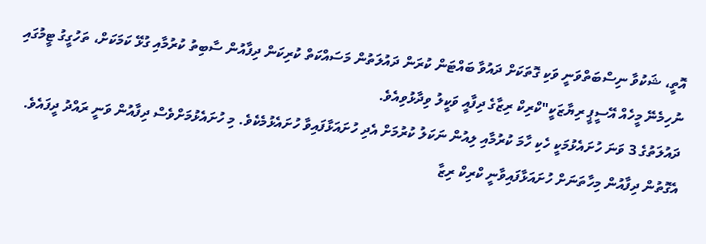އޮތީ، ޝަކުވާ ނިސްބަތްވަނީ ވަކި ގޮތަކަށް ދައުވާ ބައްޓަން ކުރަން ދައުލަތުން މަސައްކަތް ކުރިކަން ދިފާއުން ސާބިތު ކުރުމާއި ގުޅޭ ކަމަކަށް، ތަހުގީގު ޓީމުގައި ނުހިމެނޭ މީހެއް އޭސީޕީ ރިޔާޒަކީ"ކްރިކް ރިޒާގެ ދިފާއީ ވަކީލު ވިދާޅުވިއެވެ.
ދައުލަތުގެ 3 ވަނަ ހުށައެޅުމަކީ ހެކި ހާމަ ކުރުމާއި ލިއުން ނަކަލު ކުރުމަށް އެދި ހުށައަޅާފައިވާ ހުށައެޅުމެކެވެ. މި ހުށައެޅުމަށްވެސް ދިފާއުން ވަނީ ރައްދު ދީފައެވެ. އެގޮތުން ދިފާއުން މިހާތަނަށް ހުށައަޅާފައިވާނީ ކްރިކް ރިޒާ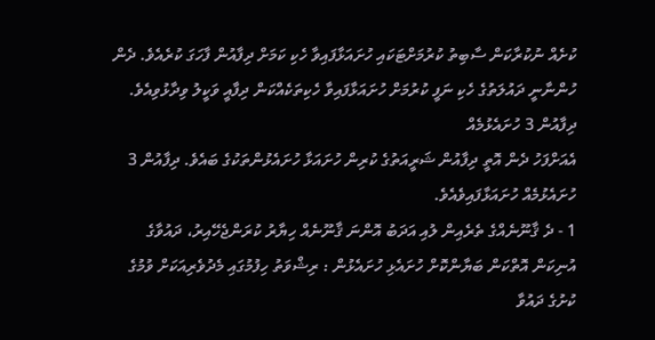ކުށެއް ނުކުރާކަން ސާބިތު ކުރުމަށްޓަކައި ހުށައަޅާފައިވާ ހެކި ކަމަށް ދިފާއުން ފާހަގަ ކުރެއެވެ. ދެން ހުންނާނީ ދައުލަތުގެ ހެކި ނަފީ ކުރުމަށް ހުށައަޅާފައިވާ ހެކިތަކެއްކަން ދިފާއީ ވަކީލު ވިދާޅުވިއެވެ.
ދިފާއުން 3 ހުށައެޅުމެއް
އެއަށްފަހު ދެން އޮތީ ދިފާއުން ޝަރީއަތުގެ ކުރިން ހުށައަޅާ ހުށައެޅުންތަކުގެ ބައެވެ. ދިފާއުން 3 ހުށައެޅުމެއް ހުށައަޅާފައިވެއެވެ.
1 - ދެ ޤާނޫނެއްގެ ތެރެއިން ލުއި އަދަބު އޮންނަ ޤާނޫނެއް ހިޔާރު ކުރަންޖެހޭއިރު، ދައުވާގެ އުނިކަން އޮތްކަން ބަޔާންކޮށް ހުށައެޅި ހުށައެޅުން : ރިޝްވަތު ހިފުމުގައި މެދުވެރިއަކަށް ވުމުގެ ކުށުގެ ދައުވާ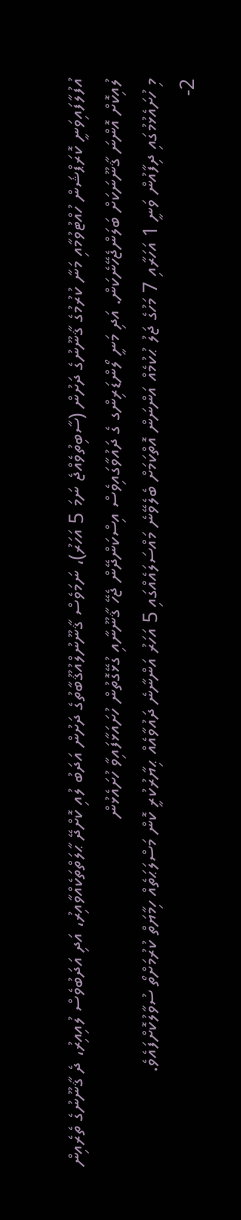އުފުލާފައިވަނީ ކޮރަޕްޝަން ހުއްޓުވުމާއި މަނާ ކުރުމުގެ ޤާނޫނުގެ ދަށުން (ސާބިތުވެއްޖެ ނަމަ 5 އަހަރު)، ނަމަވެސް ޤާނޫނުލްއުޤޫބާތުގެ ދަށުން އަދަބު ލުއި ކޮށްދޭ ޙާލަތްތަކެއްވާއިރު، އަދި އަދަބުވެސް ލުއިއިރު، ދެ ޤާނޫނުގެ ތެރެއިން ލުއިކޮށް އޮންނަ ޤާނޫނަކަށް ބަލަންޖެހޭނެކަން. އަދި މަނީ ލޯންޑަރިންގ ގެ ދައުވާގައިވެސް އިސްކަންދޭން ޖެހޭ ޤާނޫނާއި ގުޅޭގޮތުން ހުށައަޅާފައިވާ ހުށައެޅުން
މި ހުށައެޅުމުގައި ދިފާއުން ވަނީ 1 އަހަރާއި 7 މަހުގެ ޖަލު ޙުކުމެއް އަންނަން އޮތްކަމަށް ބެލެވޭނެ މައްސަލައެއްގައި 5 އަހަރު އަންނާނެ ދައުވާއެއް ޙިޔާރުކުރީ ކޮން މަސްލަޙަތެއް ހިމާޔަތް ކުރުމަށްތޯ ސުވާލުކޮށްފައެވެ.
2-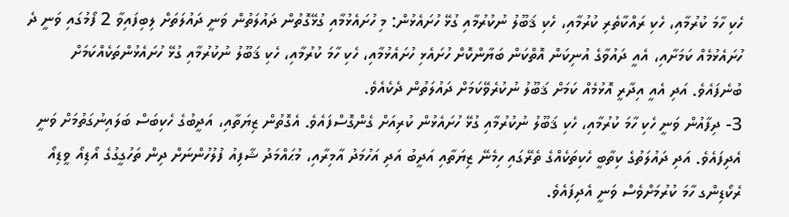ހެކި ހާމަ ކުރުމާއި، ހެކި ރައްކާތެރި ކުރުމާއި، ހެކި ޤަބޫލު ނުކުރުމާއި ގުޅޭ ހުށައެޅުން: މި ހުށައެޅުމާއި ގުޅޭގޮތުން ދައުލަތުން ވަނީ ދައުލަތަށް ލިބިފައިވާ 2 ފޯމުގައި ވަނީ ދެ ހުށައެޅުމެއް ކަމަށާއި، އެއީ ދައުވާގެ އުނިކަން އޮތްކަން ބަޔާންކޮށް ހުށައެޅި ހުށައެޅުމާއި، ހެކި ހާމަ ކުރުމާއި، ހެކި ޤަބޫލު ނުކުރުމާއި ގުޅޭ ހުށައެޅުންތަކެއްކަމަށް ބުނެފައެވެ. އަދި އެއީ އިދާރީ އޮޅުމެއް ކަމަށް ޤަބޫލު ނުކުރެވޭކަމަށް ދައުލަތުން ދެކެއެވެ.
3- ދިފާއުން ވަނީ ހެކި ހާމަ ކުރުމާއި، ހެކި ޤަބޫލު ނުކުރުމާއި ގުޅޭ ހުށައެޅުން ކުރިއަށް ގެންގޮސްފައެވެ. އެގޮތުން ޒިޔަތާއި، އަދީބުގެ ހެކިބަސް ބަލައިނުގަތުމަށް ވަނީ އެދިފައެވެ. އަދި ދައުލަތުގެ ކިތާބީ ހެކިތަކެއްގެ ތެރޭގައި ހިމެނޭ ޒިޔަތާއި އަދީބު އަދި އަހުމަދު އާމިރާއި، މުޙައްމަދު ޝާފިއު ފުލުހުންނަށް ދިން ތަހުގީގުގެ އޯޑިއޯ ވީޑިއޯ ރެކޯޑިންގ ހާމަ ކުރުމަށްވެސް ވަނީ އެދިފައެވެ.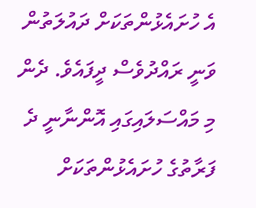އެ ހުށައެޅުންތަކަށް ދައުލަތުން ވަނީ ރައްދުވެސް ދީފައެވެ. ދެން މި މައްސަލައިގައި އޮންނާނީ ދެ ފަރާތުގެ ހުށައެޅުންތަކަށް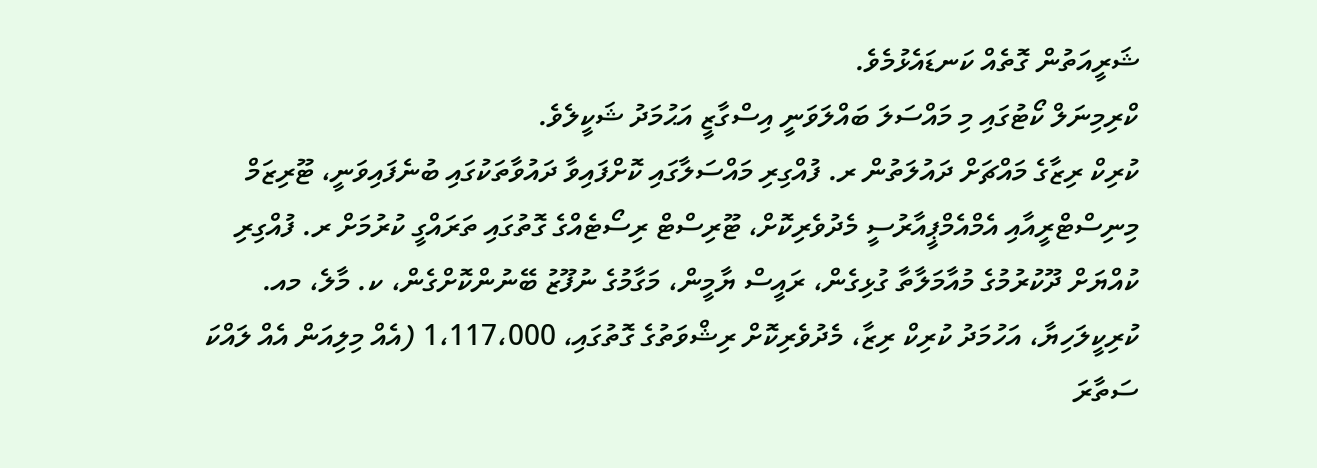ޝަރީއަތުން ގޮތެއް ކަނޑައެޅުމެވެ.
ކްރިމިނަލް ކޯޓުގައި މި މައްސަލަ ބައްލަވަނީ އިސްގާޒީ އަޙުމަދު ޝަކީލެވެ.
ކުރިކް ރިޒާގެ މައްޗަށް ދައުލަތުން ރ. ފުއްގިރި މައްސަލާގައި ކޮށްފައިވާ ދައުވާތަކުގައި ބުނެފައިވަނީ، ޓޫރިޒަމް މިނިސްޓްރީއާއި އެމްއެމްޕީއާރުސީ މެދުވެރިކޮށް، ޓޫރިސްޓް ރިސޯޓެއްގެ ގޮތުގައި ތަރައްގީ ކުރުމަށް ރ. ފުއްގިރި ކުއްޔަށް ދޫކުރުމުގެ މުއާމަލާތާ ގުޅިގެން، ރައީސް ޔާމީން، މަގާމުގެ ނުފޫޒު ބޭނުންކޮށްގެން، ކ. މާލެ، މއ. ކުރިކީލަހިޔާ، އަހުމަދު ކުރިކް ރިޒާ، މެދުވެރިކޮށް ރިޝްވަތުގެ ގޮތުގައި، 1،117،000 (އެއް މިލިއަން އެއް ލައްކަ ސަތާރަ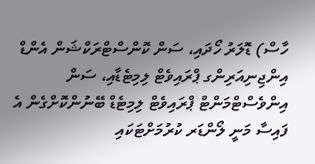ހާސް) ޑޮލަރު ހޯދައި، ސަން ކޮންސްޓްރަކްޝަން އެންޑް އިންޖިނިއަރިންގ ޕްރައިވެޓް ލިމިޓެޑާއި، ސަން އިންވެސްޓްމަންޓް ޕްރައިވެޓް ލިމިޓެޑް ބޭނުންކޮށްގެން އެ ފައިސާ މަނީ ލޯންޑަރ ކުރުމަށްޓަކައި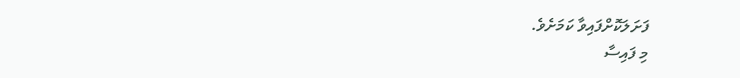ފަށަލަކޮށްފައިވާ ކަމަށެވެ.
މި ފައިސާ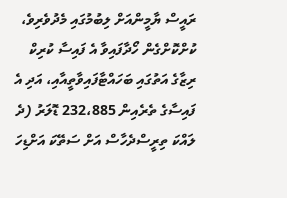ރައީސް ޔާމީންއަށް ލިބުމުގައި މެދުވެރިވެ، ކުށްކޮށްގެން ހޯދާފައިވާ އެ ފައިސާ ކުރިކް ރިޒާގެ އަތުގައި ބަހައްޓާފައިވާތީއާއި، އަދި އެ ފައިސާގެ ތެރެއިން 232،885 ޑޮލަރު (ދެ ލައްކަ ތިރީސްދެހާސް އަށް ސަތޭކަ އަށްޑިހަ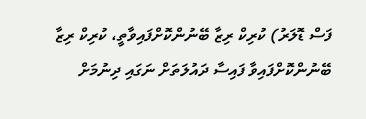ފަސް ޑޮލަރު) ކުރިކް ރިޒާ ބޭނުންކޮށްފައިވާތީ، ކުރިކް ރިޒާ ބޭނުންކޮށްފައިވާ ފައިސާ ދައުލަތަށް ނަގައި ދިނުމަށް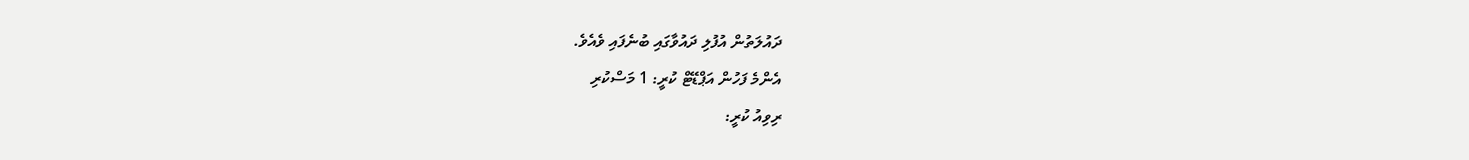ދައުލަތުން އުފުލި ދައުވާގައި ބުނެފައި ވެއެވެ.
އެންމެ ފަހުން އަޕްޑޭޓް ކުރީ: 1 މަސްކުރި
ރިވިއު ކުރީ: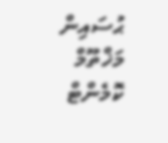ޙުސައިން މަޚްތޫމް
ކޮމެންޓް